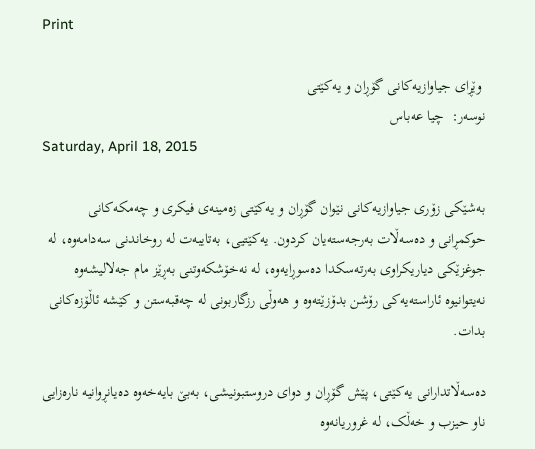Print

 وێڕای جیاوازیه‌کانی گۆڕان و یه‌کێتی
نوسه‌ر:  چیا عه‌باس
Saturday, April 18, 2015

به‌شێکی زۆری جیاوازیه‌کانی نێوان گۆڕان و یه‌کێتی زه‌مینه‌ی فیکری و چه‌مکه‌کانی حوکمڕانی و ده‌سه‌ڵات به‌رجه‌سته‌یان کردون‌. یه‌كێتیی، به‌تایبه‌ت له‌ روخاندنی سه‌دامه‌وه‌، له‌ جوغزێکی دیاریکراوی به‌رته‌سکدا ده‌سوڕایه‌وه‌‌، له‌ نه‌خۆشکه‌وتنی به‌ڕێز مام جەلالیشه‌وه‌ نه‌یتوانیوه‌ ئاراسته‌یه‌کی رۆشن بدۆزێته‌وه‌ و هه‌وڵی رزگاربونی له‌ چه‌قبه‌ستن و کێشه‌ ئاڵۆزه‌کانی بدات.

ده‌سه‌ڵاتدارانی یه‌کێتی، پێش گۆڕان و دوای دروستبونیشی، به‌بێ بایه‌خه‌وه‌ ده‌یانڕ‌وانیه‌ ناره‌زایی ناو حیزب و خه‌ڵک، له‌ غروریانه‌وه‌‌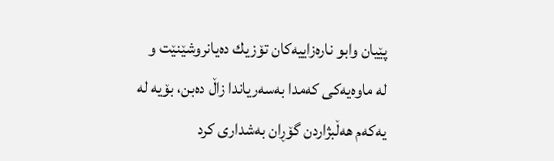پێیان وابو ناره‌زاییه‌کان‌ تۆزیك ده‌یانروشێنێت و له‌ ‌ماوه‌یه‌کی که‌مدا به‌سه‌ریاندا زاڵ ده‌بن، بۆیه‌ له‌ یه‌که‌م هه‌ڵبژاردن گۆڕان به‌شداری کرد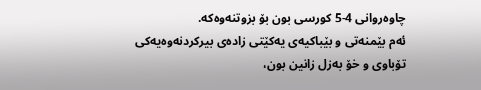چاوه‌روانی 4-5 کورسی بون بۆ بزوتنه‌وه‌که‌.
ئه‌م بێمنه‌تی و بێباکیه‌ی یه‌کێتی زاده‌ی بیرکردنه‌وه‌یه‌کی تۆباوی و خۆ به‌زل زانین بون‌،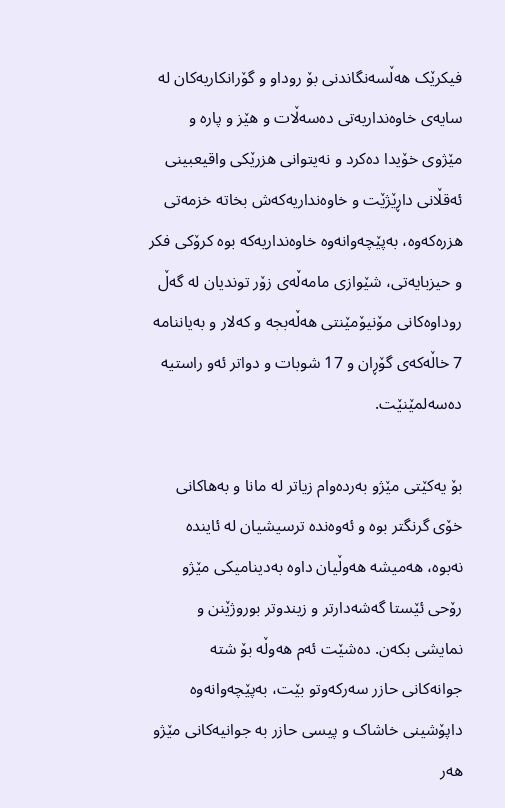فیکرێک هه‌ڵسه‌نگاندنی بۆ روداو و گۆرانکاریه‌کان له‌ سایه‌ی خاوه‌نداریه‌تی ده‌سه‌ڵات و هێز و پاره‌ و مێژوی خۆیدا ده‌کرد و نه‌یتوانی هزرێکی واقیعبینی ئه‌قڵانی داڕێژێت و خاوه‌نداریه‌که‌ش بخاته‌ خزمه‌تی هزره‌که‌‌وه‌، به‌پێچه‌وانه‌وه‌ خاوه‌نداریه‌که‌ بوه‌‌ کرۆکی فکر و حیزبایه‌تی، شێوازی مامه‌ڵه‌ی زۆر توندیان له‌ گه‌ڵ روداوه‌کانی مۆنیۆمێنتی هه‌ڵه‌بجه‌ و که‌لار و به‌یاننامه‌ 7 خاڵه‌که‌ی گۆڕان و 17 شوبات و دواتر ئه‌و راستیه ده‌سه‌لمێنێت.

بۆ یه‌کێتی مێژو به‌رده‌وام زیاتر له‌ مانا و به‌هاکانی خۆی گرنگتر بوه و ئه‌وه‌نده‌ ترسیشیان له‌ ئاینده‌ نه‌بوه‌، هه‌میشه‌ هه‌وڵیان داوه‌ به‌دینامیکی مێژو رۆحی ئێستا ‌گه‌شه‌دارتر و زیندوتر بوروژێنن و نمایشی بکه‌ن. ده‌شێت ئه‌م هه‌وڵه‌ بۆ شته‌ جوانه‌کانی حازر سه‌رکه‌وتو بێت، به‌پێچه‌وانه‌وه‌ داپۆشینی خاشاک و پیسی حازر به‌ جوانیه‌کانی مێژو هه‌ر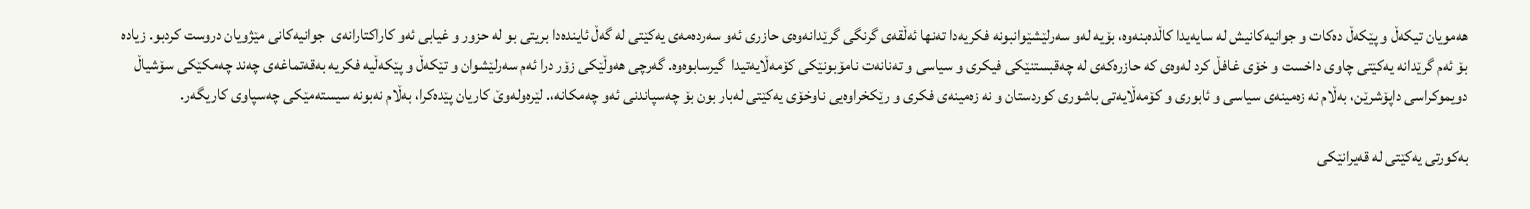هه‌مویان تیکه‌ڵ و پێکه‌ڵ ده‌کات و جوانیه‌کانیش له‌ سایه‌یدا کاڵده‌بنه‌وه‌، بۆیه‌ له‌و سه‌رلێشێوانبونه‌ فکریه‌دا ته‌نها ئه‌ڵقه‌ی گرنگی گرێدانه‌وه‌ی حازری ئه‌و سه‌رده‌مه‌ی یه‌کێتی له‌ گه‌ڵ ئاینده‌دا بریتی بو له‌ حزور و غیابی ئه‌و کاراکتارانه‌ی  جوانیه‌کانی مێژو‌یان دروست کردبو. زیاده‌ بۆ ئه‌م گرێدانه‌ یه‌کێتی چاوی داخست و خۆی غافڵ کرد له‌وه‌ی که‌ حازره‌که‌ی له‌ چه‌قبستنێکی فیکری و سیاسی و ته‌نانه‌ت نامۆبونێکی کۆمه‌ڵایه‌تیدا  گیرسابوه‌وه. گه‌رچی هه‌وڵێکی زۆر درا ئه‌م سه‌رلێشوان و تێكه‌ڵ و پێکه‌ڵیه‌ فکریه‌ به‌قه‌تماغه‌ی چه‌ند چه‌مکێکی سۆشیاڵ دو‌یموکراسی داپۆشرێن، به‌ڵام نه‌ زه‌مینه‌ی‌ سیاسی و ئابوری و کۆمه‌ڵایه‌تی باشو‌ری کوردستان و نه‌ زه‌مینه‌ی فکری و رێکخراوه‌یی ناوخۆی یه‌کێتی له‌بار بون بۆ چه‌سپاندنی ئه‌و چه‌مکانه،. لێره‌وله‌وێ کاریان پێده‌کرا، به‌ڵام نه‌بونه‌ سیسته‌مێکی چه‌سپاوی کاریگه‌ر.

به‌کورتی یه‌کێتی له‌ قه‌یرانێکی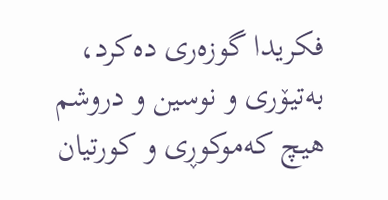فکریدا گوزه‌ری ده‌کرد، به‌تیۆری و نوسین و دروشم هیچ که‌موکوڕی و کورتیان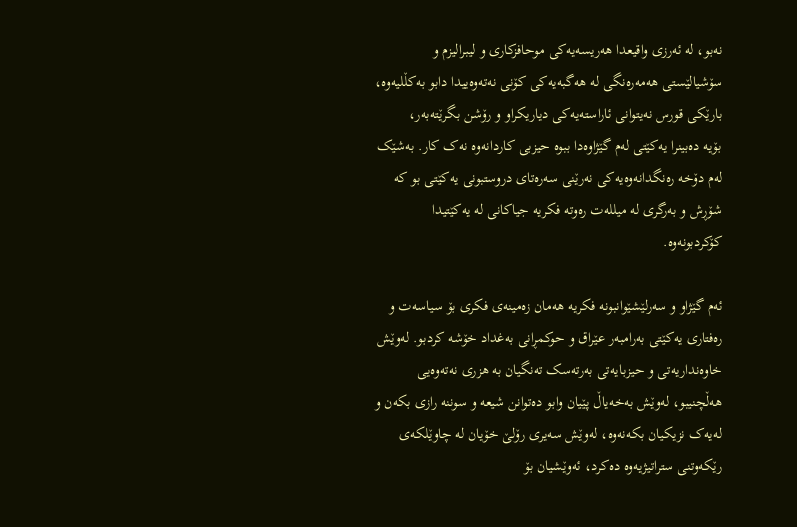نه‌بو، له‌ ئه‌رزی واقیعدا هه‌ریسه‌یه‌کی موحافزکاری و لیبرالیزم و سۆشیالێستی هه‌مه‌ره‌نگی له‌ هه‌گبه‌یه‌کی کۆنی نه‌ته‌وه‌ییدا دابو به‌کڵلیه‌وه، بارێکی قورس نه‌یتوانی ئاراسته‌یه‌کی دیاریکراو و رۆشن بگرێته‌به‌ر،
بۆیه‌ ده‌بینرا یه‌کێتی له‌م گێژاوه‌دا ببوه‌ حیزبی کاردانه‌وه‌ نه‌ک کار. به‌شێک له‌م دۆخه‌ ره‌نگدانه‌وه‌یه‌کی نه‌رێنی سه‌ره‌تای دروستبونی یه‌کێتی بو که‌ شۆڕش و به‌رگری له‌ میلله‌ت ره‌وته‌ فکریه‌ جیاکانی له‌ یه‌کێتیدا کۆکردبونه‌وه‌.

ئه‌م گێژاو و سه‌رلێشێوانبونه‌ فکریه هه‌مان زه‌مینه‌ی فکری بۆ سیاسه‌ت و ره‌فتاری یه‌کێتی به‌رامبه‌ر عێراق و حوکمڕانی به‌غداد خۆشه‌ کردبو. له‌وێش خاوه‌نداریه‌تی و حیزبایه‌تی به‌رته‌سک ته‌نگیان به‌ هزری نه‌ته‌وه‌یی هه‌ڵچنیبو، له‌وێش به‌خه‌یاڵ پێیان وابو ده‌توانن شیعه‌ و سوننه‌ رازی بکه‌ن و له‌یه‌ک نزیکیان بکه‌نه‌وه‌‌، له‌وێش سه‌یری رۆلێ خۆیان له‌ چاوێلکه‌ی رێکه‌وتنی ستراتیژیه‌وه‌ ده‌کرد، ئه‌وێشیان بۆ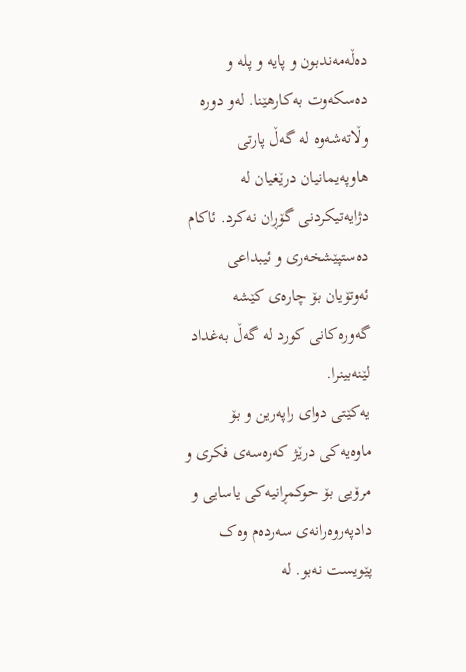ده‌ڵه‌مه‌ندبون و پایه‌ و پله‌ و‌ ده‌سکه‌وت به‌کارهێنا. له‌و دوره‌ وڵاته‌شه‌وه‌ له‌ گه‌ڵ پارتی هاوپه‌یمانیان درێغیان له‌ دژایه‌تیکردنی گۆڕان نه‌کرد. ئاکام‌ ده‌ستپێشخه‌ری و ئیبداعی ئه‌وتۆیان بۆ چاره‌ی کێشه‌ گه‌وره‌کانی کورد له‌ گه‌ڵ به‌غداد لێنه‌بینرا.
یه‌کێتی دوای راپه‌رین و بۆ ماوه‌یه‌کی درێژ که‌ره‌سه‌ی فکری و مرۆیی بۆ حوکمڕانیه‌کی یاسایی و دادپه‌روه‌رانه‌ی سه‌رده‌م‌‌ وه‌ک پێویست نه‌بو. له‌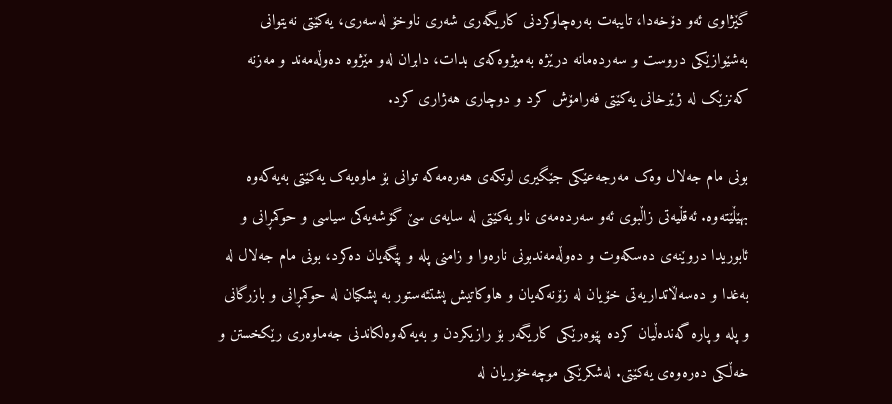گێژاوی ئه‌و دۆخه‌دا، تایبه‌ت به‌ره‌چاوکردنی کاریگه‌ری شه‌ری ناوخۆ له‌سه‌ری، یه‌کێتی نه‌یتوانی به‌شێوازێکی دروست و سه‌رده‌مانه‌ درێژه‌ به‌میژوه‌که‌ی بدات، دابران له‌و مێژوه‌ ده‌وڵه‌مه‌ند‌ و مه‌زنه‌ که‌نزێک له‌ ژێرخانی یه‌کێتی فه‌رامۆش کرد و دوچاری هه‌ژاری کرد.

بونی مام جەلال وه‌ک مه‌رجه‌عێکی جێگیری لو‌تکه‌ی هه‌ره‌مه‌که‌ توانی بۆ ماوه‌یه‌ک یه‌کێتی به‌یه‌که‌وه‌ بهێڵێته‌وه. ئه‌قڵیه‌تی‌ زاڵبو‌ی ئه‌و سه‌رده‌مه‌ی ناو یه‌کێتی له‌ سایه‌ی سێ گۆشه‌یه‌کی‌ سیاسی و حوکمڕانی و ئابوریدا دروێنه‌ی ده‌سکه‌وت و ده‌وڵه‌مه‌‌ندبونی ناره‌وا و زامنی پله‌ و پێگه‌یان ده‌کرد، بونی مام جەلال له‌ به‌غدا و ده‌سه‌ڵاتداریه‌تی خۆیان له‌ زۆنه‌که‌یان و هاوکاتیش پشتئه‌ستور به‌ پشکیان له‌ حوکمڕانی و بازرگانی و پله‌ و پاره‌ ‌گه‌نده‌ڵیان کرده‌ پێوه‌رێکی کاریگه‌ر بۆ رازیکردن و به‌یه‌که‌وه‌لکاندنی جه‌ماوه‌ری رێكخستن و خه‌ڵکی ده‌ره‌وه‌ی یه‌کێتی. له‌شکرێکی موچه‌خۆریان له‌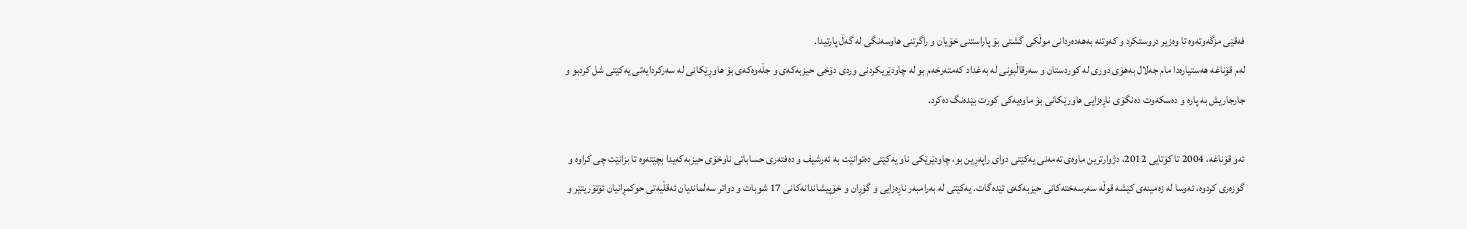فه‌قێی مزگه‌وته‌وه‌ تا وه‌زیر دروستکرد و که‌وتنه‌ به‌هه‌ده‌ردانی موڵکی گشتی بۆ پاراستنی خۆیان و راگرتنی هاوسه‌نگی له‌ گه‌ڵ پارتیدا.
له‌م قۆناغه‌ هه‌ستیاره‌دا مام جەلال به‌هۆی دوری له‌ کوردستان و سه‌رقاڵبونی له‌ به‌غداد که‌مته‌رخه‌م بو له‌ چاودێریکردنی وردی دۆخی حیزبه‌که‌ی و جڵه‌وه‌که‌ی بۆ هاوڕێکانی له‌ سه‌رکردایه‌تی یه‌کێتی شل کردبو و جارجاریش به‌ پاره‌ و ده‌سکه‌وت ده‌نگۆی ناڕه‌زایی هاورێکانی بۆ ماوه‌یه‌کی کورت بێده‌نگ ده‌کرد.

ئه‌و قۆناغه‌، 2004 تا کۆتایی 2012، دژوارترین ماوه‌ی ته‌مه‌نی یه‌کێتی دوای راپه‌ڕین بو، چاودێرێکی ناو یه‌کێتی ده‌توانێت به‌ ئه‌رشیف و ده‌فته‌ری حساباتی ناوخۆی حیزبه‌که‌یدا بچێته‌وه‌ تا بزانێت چی کراوه‌ و گوزه‌ری کردوه‌، ئه‌وسا له‌ زه‌مینه‌ی کێشه‌ قوڵه‌ سه‌رسه‌خته‌کانی حیزبه‌که‌ی تێده‌گات. یه‌کێتی له‌ به‌رامبه‌ر ناڕه‌زایی و گۆڕان و خۆپیشاندانه‌کانی 17 شوبات و دواتر سه‌لماندیان ئه‌قڵیه‌تی حوکمڕانیان ئۆتۆریتێر و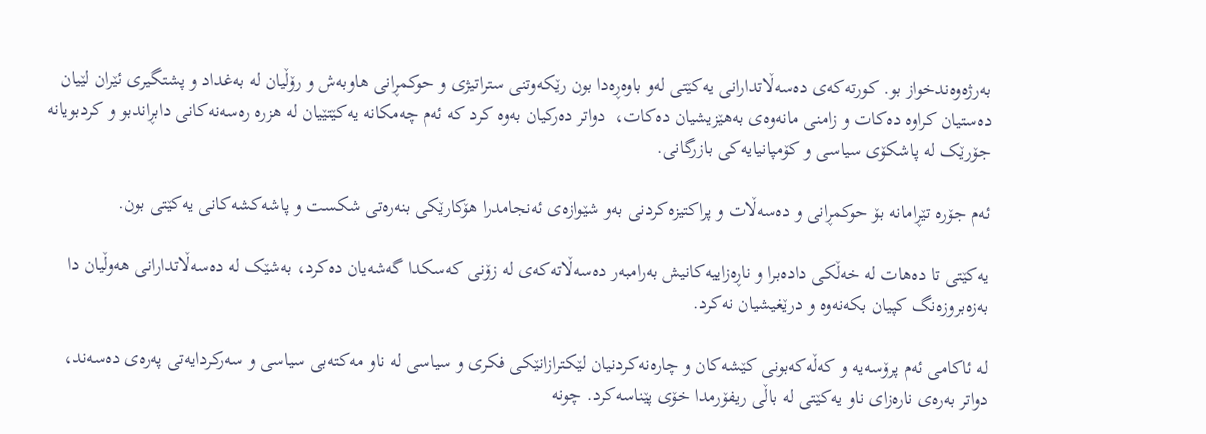به‌رژه‌وه‌ندخواز بو. کورته‌که‌ی ده‌سه‌ڵاتدارانی یه‌کێتی له‌و باوه‌ڕه‌دا بون رێکه‌وتنی ستراتیژی و حوکمڕانی هاوبه‌ش و رۆڵیان له‌ به‌غداد و پشتگیری ئێران لێیان ده‌ستیان کراوه‌ ده‌کات و زامنی مانه‌وه‌ی به‌هێزیشیان ده‌کات،  دواتر ده‌رکیان به‌وه‌‌ کرد که‌ ئه‌م چه‌مکانه‌ یه‌کێتێیان له‌ هزره‌ ره‌سه‌نه‌کانی دابڕاندبو و کردبویانه‌‌ جۆرێک له‌ پاشکۆی سیاسی و کۆمپانیایه‌کی بازرگانی.

ئه‌م جۆره‌ تێڕامانه‌ بۆ حوکمڕانی و ده‌سه‌ڵات و پراکتیزه‌کردنی به‌و شێوازه‌ی ئه‌نجامدرا هۆکارێکی بنه‌ره‌تی شکست و پاشه‌کشه‌کانی یه‌کێتی بون.

یه‌کێتی تا ده‌هات له‌ خه‌ڵکی داده‌برا و ناڕه‌زاییه‌کانیش به‌رامبه‌ر ده‌سه‌ڵاته‌که‌ی له‌ زۆنی که‌سکدا گه‌شه‌یان ده‌کرد، به‌شێک له‌ ده‌سه‌ڵاتدارانی هه‌وڵیان دا‌ به‌زه‌بروزه‌نگ کپیان بکه‌نه‌وه و درێغیشیان نه‌کرد.

له‌ ئاکامی ئه‌م پرۆسه‌یه‌ و که‌ڵه‌که‌بونی کێشه‌کان و چاره‌نه‌کردنیان‌ لێکترازانێکی فکری و سیاسی له‌ ناو مه‌کته‌بی سیاسی و سه‌رکردایه‌تی په‌ره‌ی ده‌سه‌ند، دواتر به‌ره‌ی ناره‌زای ناو یه‌کێتی له‌‌ باڵی ریفۆرمدا خۆی پێناسه‌کرد. چونه‌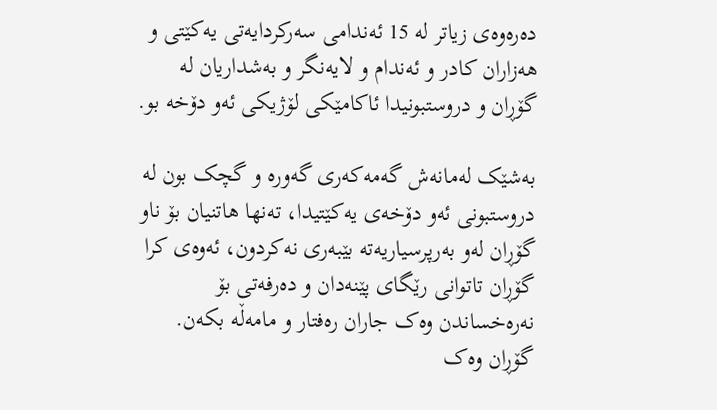ده‌ره‌وه‌ی زیاتر له‌ 15 ئه‌ندامی سه‌رکردایه‌تی یه‌کێتی و هه‌زاران کادر و ئه‌ندام و لایه‌نگر و به‌شداریان له‌ گۆڕان و دروستبونیدا ئاکامێکی لۆژیکی ئه‌و دۆخه‌ بو.

به‌شێک له‌مانه‌ش گه‌مه‌که‌ری گه‌وره‌ و گچک بون له‌ دروستبونی ئه‌و دۆخه‌ی یه‌کێتیدا، ته‌نها هاتنیان بۆ ناو گۆڕان له‌و به‌رپرسیاریه‌ته‌ بێبه‌ری نه‌کردون، ئه‌وه‌ی کرا گۆڕان تاتوانی رێگای پێنه‌دان و ده‌رفه‌تی بۆ نه‌ره‌خساندن وه‌ک جاران ره‌فتار و مامه‌ڵه‌ بکه‌ن. گۆڕان وه‌ک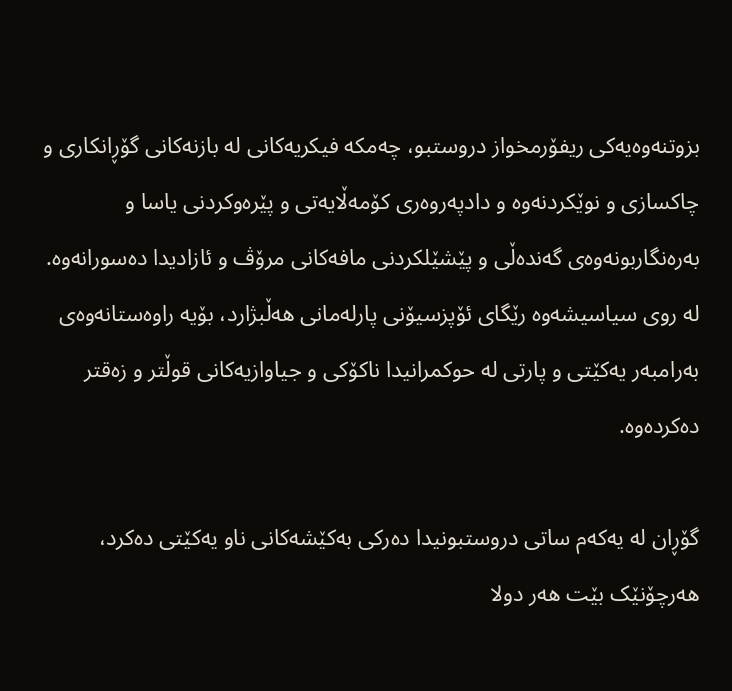بزوتنه‌وه‌یه‌کی ریفۆرمخواز دروستبو، چه‌مکه‌ فیکریه‌کانی له‌ بازنه‌کانی گۆڕانکاری و چاکسازی و نوێکردنه‌وه‌ و دادپه‌روه‌ری کۆمه‌ڵایه‌تی و پێره‌وکردنی یاسا و به‌ره‌نگاربونه‌وه‌ی گه‌نده‌ڵی و پێشێلکردنی مافه‌کانی مرۆڤ و ئازادیدا ده‌سورانه‌وه‌. له‌ روی سیاسیشه‌وه‌ رێگای ئۆپزسیۆنی پارله‌مانی هه‌ڵبژارد، بۆیه‌ راوه‌ستانه‌وه‌ی به‌رامبه‌ر یه‌کێتی و پارتی له‌ حوکمرانیدا ناکۆکی و جیاوازیه‌کانی قوڵتر و زه‌قتر ده‌کرده‌وه‌.

گۆڕان له‌ یه‌که‌م ساتی دروستبونیدا ده‌رکی به‌کێشه‌کانی ناو یه‌کێتی ده‌کرد، هه‌رچۆنێک بێت هه‌ر دولا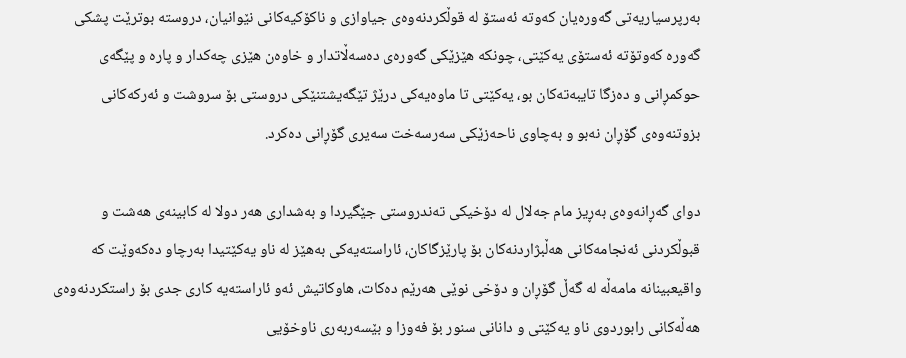به‌رپرسیاریه‌تی گه‌وره‌یان که‌وته‌ ئه‌ستۆ له‌ قوڵکردنه‌وه‌ی جیاوازی و ناکۆکیه‌کانی نێوانیان، دروسته‌ بوترێت پشکی گه‌وره‌ که‌وتۆته‌ ئه‌ستۆی یه‌کێتی، چونکه‌ هێزێکی گه‌وره‌ی ده‌سه‌ڵاتدار و خاوه‌ن هێزی چه‌کدار و پاره‌ و پێگه‌ی حوکمڕانی و ده‌زگا تایبه‌ته‌کان بو، یه‌کێتی تا ماوه‌یه‌کی درێژ تێگه‌یشتنێکی دروستی بۆ سروشت و ئه‌رکه‌کانی بزوتنه‌وه‌ی گۆڕان نه‌بو و به‌چاوی ناحه‌زێکی سه‌رسه‌خت سه‌یری گۆڕانی ده‌کرد.

دوای گه‌ڕانه‌وه‌ی به‌ڕیز مام جەلال له‌ دۆخیکی ته‌ندروستی جێگیردا و به‌شداری هه‌ر دولا له‌ کابینه‌ی هه‌شت و قبوڵکردنی ئه‌نجامه‌کانی هه‌ڵبژاردنه‌کان بۆ پارێزگاکان، ئاراسته‌یه‌کی به‌هێز له‌ ناو یه‌کێتیدا به‌رچاو ده‌که‌وێت که‌ واقیعبینانه‌ مامه‌ڵه‌ له‌ گه‌ڵ گۆڕان و دۆخی نوێی هه‌رێم ده‌کات، هاوکاتیش ئه‌و ئاراسته‌یه‌ کاری جدی بۆ راستکردنه‌وه‌ی هه‌ڵه‌کانی رابوردوی ناو یه‌کێتی و دانانی سنور بۆ فه‌وزا و بێسه‌ربه‌ری ناوخۆیی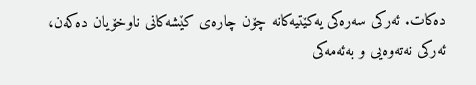ده‌کات. ئه‌رکی سه‌ره‌کی یه‌کێتیه‌کانه چۆن چاره‌ی کێشه‌کانی ناوخۆیان ده‌که‌ن، ئه‌رکی نه‌ته‌وه‌یی و به‌ئه‌مه‌کی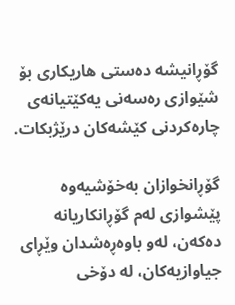گۆڕانیشه‌ ده‌ستی هاریکاری بۆ شێوازی ره‌سه‌نی یه‌کێتیانه‌ی چاره‌کردنی کێشه‌کان درێژبکات.

گۆڕانخوازان به‌خۆشیه‌وه‌ پێشوازی له‌م گۆڕانکاریانه‌ ده‌که‌ن، له‌و باوه‌ڕه‌شدان وێڕای جیاوازیه‌کان، له‌ دۆخی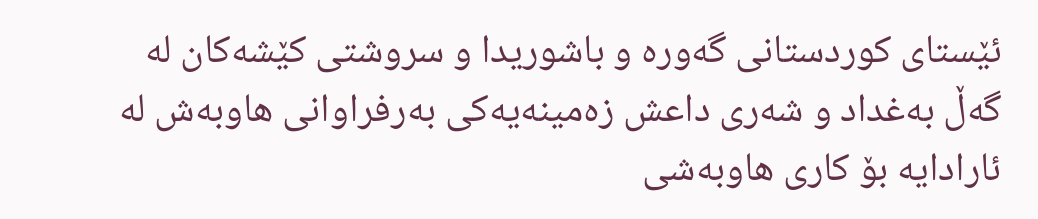ئێستای کوردستانی گه‌وره‌ و باشوریدا و سروشتی کێشه‌کان له‌ گه‌ڵ به‌غداد و شه‌ری داعش زه‌مینه‌یه‌کی به‌رفراوانی هاوبه‌ش له‌ ئارادایه‌ بۆ کاری هاوبه‌شی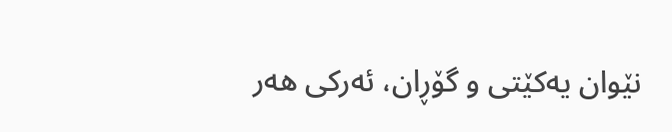نێوان یه‌کێتی و گۆڕان، ئه‌رکی هه‌ر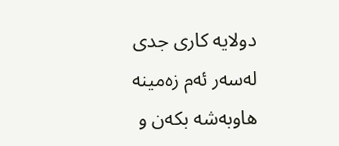دولایه‌ کاری جدی له‌سه‌ر ئه‌م زه‌مینه‌ هاوبه‌شه‌ بکه‌ن و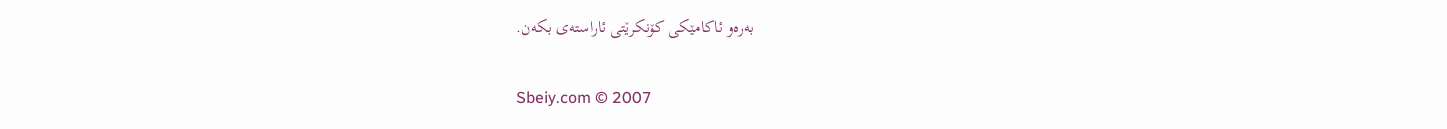به‌ره‌و ئاکامێکی کۆنکرێتی ئاراسته‌ی بکه‌ن.

Sbeiy.com © 2007